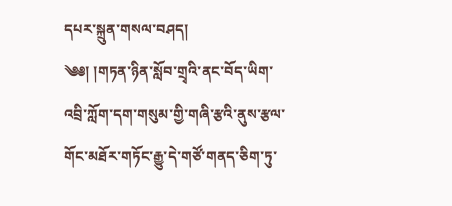དཔར་སྐྲུན་གསལ་བཤད།
༄༅། །གཏན་ཉིན་སློབ་གྲྭའི་ནང་བོད་ཡིག་འབྲི་ཀློག་དག་གསུམ་གྱི་གཞི་རྩའི་ནུས་རྩལ་གོང་མཐོར་གཏོང་རྒྱུ་དེ་གཙོ་གནད་ཅིག་ཏུ་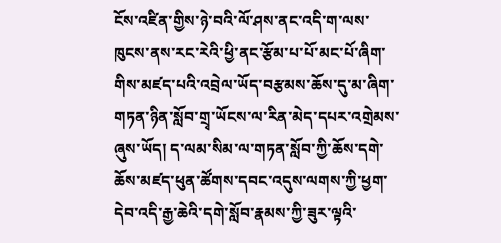ངོས་འཛིན་གྱིས་ཉེ་བའི་ལོ་ཤས་ནང་འདི་ག་ལས་ཁུངས་ནས་རང་རེའི་ཕྱི་ནང་རྩོམ་པ་པོ་མང་པོ་ཞིག་གིས་མཛད་པའི་འབྲེལ་ཡོད་བརྩམས་ཆོས་དུ་མ་ཞིག་གཏན་ཉིན་སློབ་གྲྭ་ཡོངས་ལ་རིན་མེད་དཔར་འགྲེམས་ཞུས་ཡོད། ད་ལམ་སིམ་ལ་གཏན་སློབ་ཀྱི་ཆོས་དགེ་ཆོས་མཛད་ཕུན་ཚོགས་དབང་འདུས་ལགས་ཀྱི་ཕྱག་དེབ་འདི་རྒྱ་ཆེའི་དགེ་སློབ་རྣམས་ཀྱི་ཟུར་ལྟའི་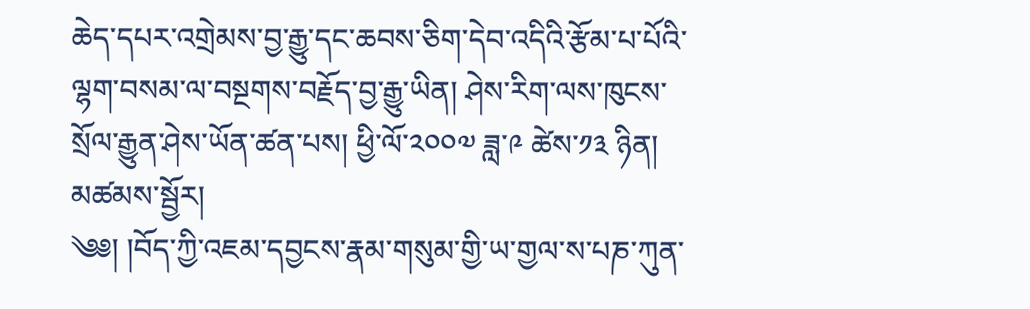ཆེད་དཔར་འགྲེམས་བྱ་རྒྱུ་དང་ཆབས་ཅིག་དེབ་འདིའི་རྩོམ་པ་པོའི་ལྷག་བསམ་ལ་བསྔགས་བརྗོད་བྱ་རྒྱུ་ཡིན། ཤེས་རིག་ལས་ཁུངས་སྲོལ་རྒྱུན་ཤེས་ཡོན་ཚན་པས། ཕྱི་ལོ་༢༠༠༧ ཟླ་༩ ཚེས་༡༣ ཉིན།
མཚམས་སྦྱོར།
༄༅། །བོད་ཀྱི་འཇམ་དབྱངས་རྣམ་གསུམ་གྱི་ཡ་གྱལ་ས་པཎ་ཀུན་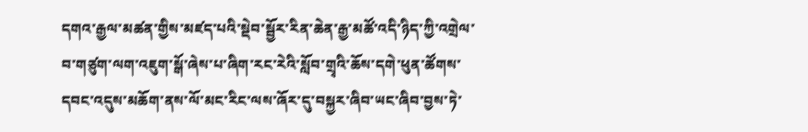དགའ་རྒྱལ་མཚན་གྱིས་མཛད་པའི་སྡེབ་སྦྱོར་རིན་ཆེན་རྒྱ་མཚོ་འདི་ཉིད་ཀྱི་འགྲེལ་བ་གཙུག་ལག་འཇུག་སྒོ་ཞེས་པ་ཞིག་རང་རེའི་སློབ་གྲྭའི་ཆོས་དགེ་ཕུན་ཚོགས་དབང་འདུས་མཆོག་ནས་ལོ་མང་རིང་ལས་ཞོར་དུ་བསྐྱར་ཞིབ་ཡང་ཞིབ་བྱས་ཏེ་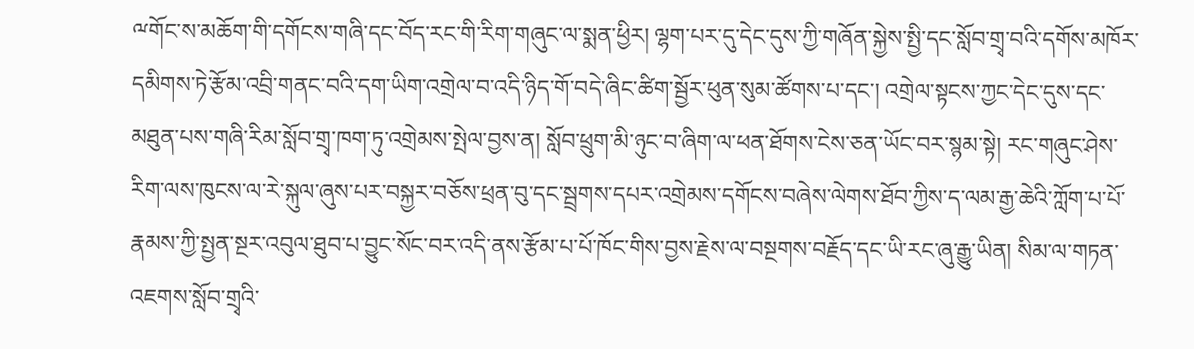ྋགོང་ས་མཆོག་གི་དགོངས་གཞི་དང་བོད་རང་གི་རིག་གཞུང་ལ་སྨན་ཕྱིར། ལྷག་པར་དུ་དེང་དུས་ཀྱི་གཞོན་སྐྱེས་སྤྱི་དང་སློབ་གྲྭ་བའི་དགོས་མཁོར་དམིགས་ཏེ་རྩོམ་འབྲི་གནང་བའི་དག་ཡིག་འགྲེལ་བ་འདི་ཉིད་གོ་བདེ་ཞིང་ཚིག་སྦྱོར་ཕུན་སུམ་ཚོགས་པ་དང་། འགྲེལ་སྟངས་ཀྱང་དེང་དུས་དང་མཐུན་པས་གཞི་རིམ་སློབ་གྲྭ་ཁག་ཏུ་འགྲེམས་སྤེལ་བྱས་ན། སློབ་ཕྲུག་མི་ཉུང་བ་ཞིག་ལ་ཕན་ཐོགས་ངེས་ཅན་ཡོང་བར་སྙམ་སྟེ། རང་གཞུང་ཤེས་རིག་ལས་ཁུངས་ལ་རེ་སྐུལ་ཞུས་པར་བསྐྱར་བཅོས་ཕྲན་བུ་དང་སྦྲགས་དཔར་འགྲེམས་དགོངས་བཞེས་ལེགས་ཐོབ་ཀྱིས་ད་ལམ་རྒྱ་ཆེའི་ཀློག་པ་པོ་རྣམས་ཀྱི་སྤྱན་སྔར་འབུལ་ཐུབ་པ་བྱུང་སོང་བར་འདི་ནས་རྩོམ་པ་པོ་ཁོང་གིས་བྱས་རྗེས་ལ་བསྔགས་བརྗོད་དང་ཡི་རང་ཞུ་རྒྱུ་ཡིན། སིམ་ལ་གཏན་འཇགས་སློབ་གྲྭའི་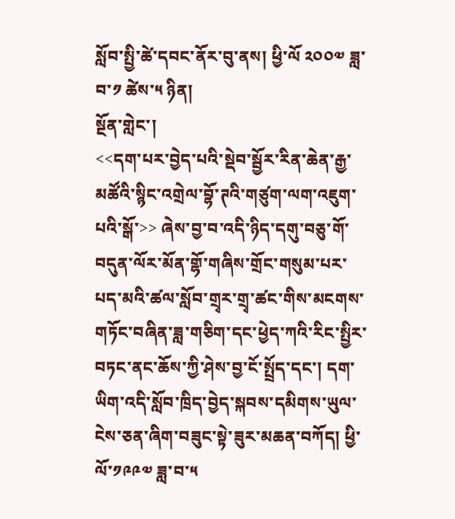སློབ་སྤྱི་ཚེ་དབང་ནོར་བུ་ནས། ཕྱི་ལོ ༢༠༠༧ ཟླ་བ་༡ ཚེས་༥ ཉིན།
སྔོན་གླེང་།
<<དག་པར་བྱེད་པའི་སྡེབ་སྦྱོར་རིན་ཆེན་རྒྱ་མཚོའི་སྙིང་འགྲེལ་བྷོ་ཊའི་གཙུག་ལག་འཇུག་པའི་སྒོ་>> ཞེས་བྱ་བ་འདི་ཉིད་དགུ་བཅུ་གོ་བདུན་ལོར་མོན་གྷོ་གཞིས་གྲོང་གསུམ་པར་པད་མའི་ཚལ་སློབ་གྲྭར་གྲྭ་ཚང་གིས་མངགས་གཏོང་བཞིན་ཟླ་གཅིག་དང་ཕྱེད་ཀའི་རིང་སྤྱིར་བཏང་ནང་ཆོས་ཀྱི་ཤེས་བྱ་ངོ་སྤྲོད་དང་། དག་ཡིག་འདི་སློབ་ཁྲིད་བྱེད་སྐབས་དམིགས་ཡུལ་ངེས་ཅན་ཞིག་བཟུང་སྟེ་ཟུར་མཆན་བཀོད། ཕྱི་ལོ་༡༩༩༧ ཟླ་བ་༥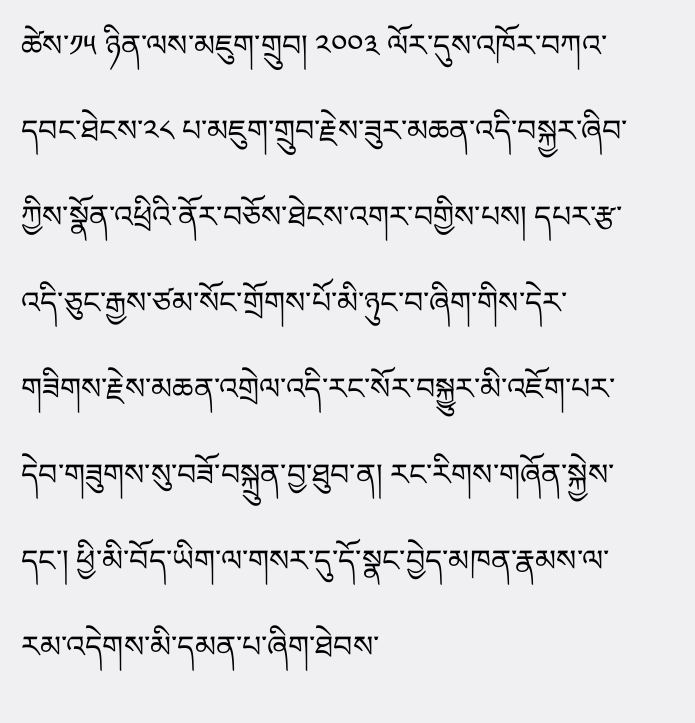ཚེས་༡༥ ཉིན་ལས་མཇུག་གྲུབ། ༢༠༠༣ ལོར་དུས་འཁོར་བཀའ་དབང་ཐེངས་༢༨ པ་མཇུག་གྲུབ་རྗེས་ཟུར་མཆན་འདི་བསྐྱར་ཞིབ་ཀྱིས་སྣོན་འཕྲིའི་ནོར་བཅོས་ཐེངས་འགར་བགྱིས་པས། དཔར་རྩ་འདི་ཅུང་རྒྱས་ཙམ་སོང་གྲོགས་པོ་མི་ཉུང་བ་ཞིག་གིས་དེར་གཟིགས་རྗེས་མཆན་འགྲེལ་འདི་རང་སོར་བསྐྱུར་མི་འཇོག་པར་དེབ་གཟུགས་སུ་བཟོ་བསྐྲུན་བྱ་ཐུབ་ན། རང་རིགས་གཞོན་སྐྱེས་དང་། ཕྱི་མི་བོད་ཡིག་ལ་གསར་དུ་དོ་སྣང་བྱེད་མཁན་རྣམས་ལ་རམ་འདེགས་མི་དམན་པ་ཞིག་ཐེབས་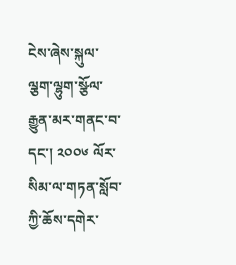ངེས་ཞེས་སྐུལ་ལྕག་ལྷུག་སྩོལ་རྒྱུན་མར་གནང་བ་དང་། ༢༠༠༦ ལོར་སིམ་ལ་གཏན་སློབ་ཀྱི་ཆོས་དགེར་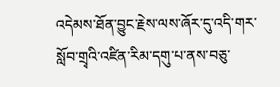འདེམས་ཐོན་བྱུང་རྗེས་ལས་ཞོར་དུ་འདི་གར་སློབ་གྲྭའི་འཛིན་རིམ་དགུ་པ་ནས་བཅུ་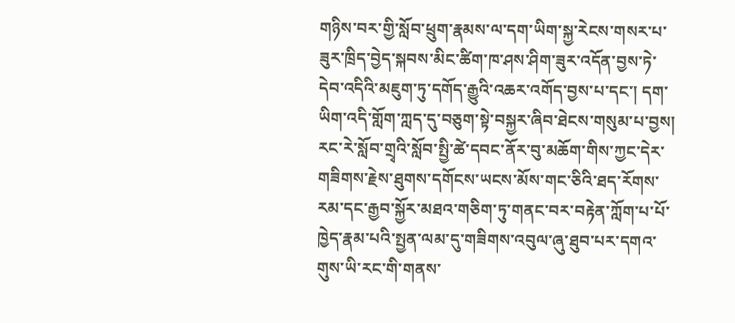གཉིས་བར་གྱི་སློབ་ཕྲུག་རྣམས་ལ་དག་ཡིག་སྐྱ་རེངས་གསར་པ་ཟུར་ཁྲིད་བྱེད་སྐབས་མིང་ཚིག་ཁ་ཤས་ཤིག་ཟུར་འདོན་བྱས་ཏེ་དེབ་འདིའི་མཇུག་ཏུ་དགོད་རྒྱུའི་འཆར་འགོད་བྱས་པ་དང་། དག་ཡིག་འདི་གློག་ཀླད་དུ་བཅུག་སྟེ་བསྐྱར་ཞིབ་ཐེངས་གསུམ་པ་བྱས། རང་རེ་སློབ་གྲྭའི་སློབ་སྤྱི་ཚེ་དབང་ནོར་བུ་མཆོག་གིས་ཀྱང་དེར་གཟིགས་རྗེས་ཐུགས་དགོངས་ཡངས་མོས་གང་ཅིའི་ཐད་རོགས་རམ་དང་རྒྱབ་སྐྱོར་མཐའ་གཅིག་ཏུ་གནང་བར་བརྟེན་ཀློག་པ་པོ་ཁྱེད་རྣམ་པའི་སྤྱན་ལམ་དུ་གཟིགས་འབུལ་ཞུ་ཐུབ་པར་དགའ་གུས་ཡི་རང་གི་གནས་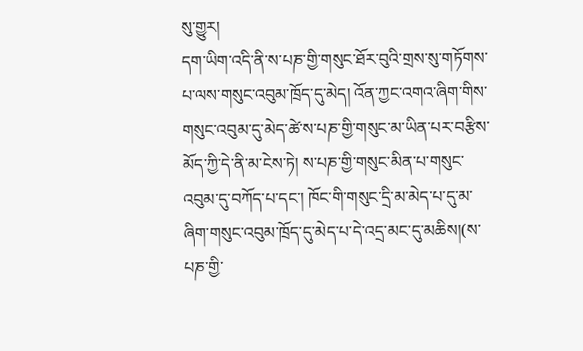སུ་གྱུར།
དག་ཡིག་འདི་ནི་ས་པཎ་གྱི་གསུང་ཐོར་བུའི་གྲས་སུ་གཏོགས་པ་ལས་གསུང་འབུམ་ཁྲོད་དུ་མེད། འོན་ཀྱང་འགའ་ཞིག་གིས་གསུང་འབུམ་དུ་མེད་ཚེ་ས་པཎ་གྱི་གསུང་མ་ཡིན་པར་བརྩིས་མོད་ཀྱི་དེ་ནི་མ་ངེས་ཏེ། ས་པཎ་གྱི་གསུང་མིན་པ་གསུང་འབུམ་དུ་བཀོད་པ་དང་། ཁོང་གི་གསུང་དྲི་མ་མེད་པ་དུ་མ་ཞིག་གསུང་འབུམ་ཁྲོད་དུ་མེད་པ་དེ་འདྲ་མང་དུ་མཆིས།(ས་པཎ་གྱི་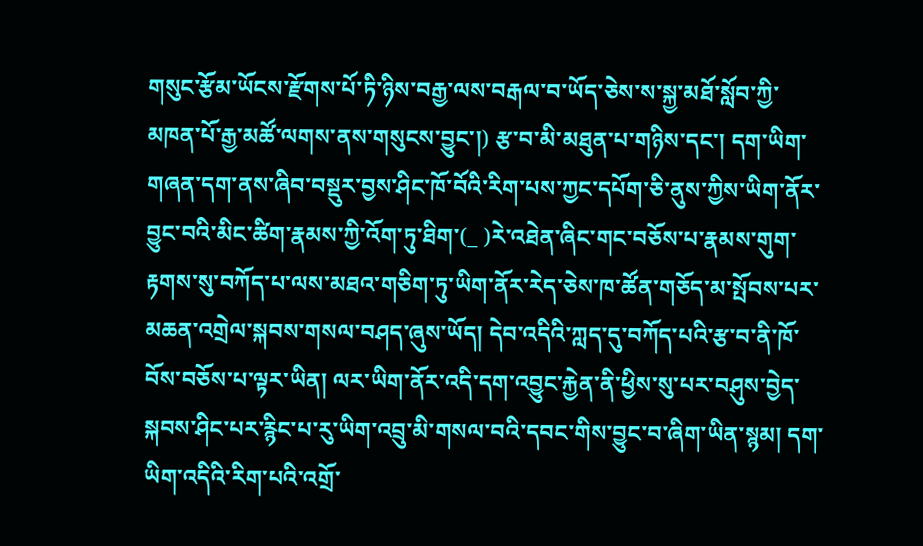གསུང་རྩོམ་ཡོངས་རྫོགས་པོ་ཏི་ཉིས་བརྒྱ་ལས་བརྒལ་བ་ཡོད་ཅེས་ས་སྐྱ་མཐོ་སློབ་ཀྱི་མཁན་པོ་རྒྱ་མཚོ་ལགས་ནས་གསུངས་བྱུང་།) རྩ་བ་མི་མཐུན་པ་གཉིས་དང་། དག་ཡིག་གཞན་དག་ནས་ཞིབ་བསྡུར་བྱས་ཤིང་ཁོ་བོའི་རིག་པས་ཀྱང་དཔོག་ཅི་ནུས་ཀྱིས་ཡིག་ནོར་བྱུང་བའི་མིང་ཚིག་རྣམས་ཀྱི་འོག་ཏུ་ཐིག་(_ )རེ་འཐེན་ཞིང་གང་བཅོས་པ་རྣམས་གུག་རྟགས་སུ་བཀོད་པ་ལས་མཐའ་གཅིག་ཏུ་ཡིག་ནོར་རེད་ཅེས་ཁ་ཚོན་གཅོད་མ་སྤོབས་པར་མཆན་འགྲེལ་སྐབས་གསལ་བཤད་ཞུས་ཡོད། དེབ་འདིའི་ཀླད་དུ་བཀོད་པའི་རྩ་བ་ནི་ཁོ་བོས་བཅོས་པ་ལྟར་ཡིན། ལར་ཡིག་ནོར་འདི་དག་འབྱུང་རྐྱེན་ནི་ཕྱིས་སུ་པར་བཤུས་བྱེད་སྐབས་ཤིང་པར་རྙིང་པ་རུ་ཡིག་འབྲུ་མི་གསལ་བའི་དབང་གིས་བྱུང་བ་ཞིག་ཡིན་སྙམ། དག་ཡིག་འདིའི་རིག་པའི་འགྲོ་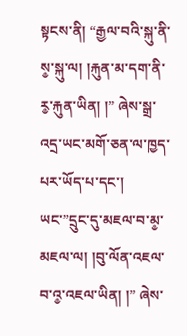སྟངས་ནི། “རྒྱལ་བའི་སྐུ་ནི་ས༵་སྐུ་ལ། །རྐུན་མ་དག་ནི་ར༵་རྐུན་ཡིན། །” ཞེས་སྒྲ་འདྲ་ཡང་མགོ་ཅན་ལ་ཁྱད་པར་ཡོད་པ་དང་། ཡང་”དྲུང་དུ་མཇལ་བ་མ༵་མཇལ་ལ། །བུ་ལོན་འཇལ་བ་འ༵་འཇལ་ཡིན། །” ཞེས་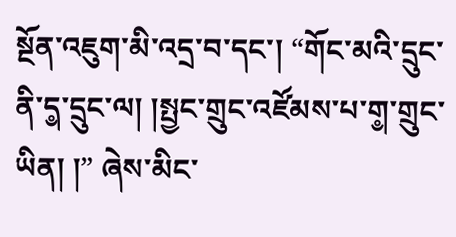སྔོན་འཇུག་མི་འདྲ་བ་དང་། “གོང་མའི་དྲུང་ནི་ད༵་དྲུང་ལ། །སྤྱང་གྲུང་འཛོམས་པ་ག༵་གྲུང་ཡིན། །” ཞེས་མིང་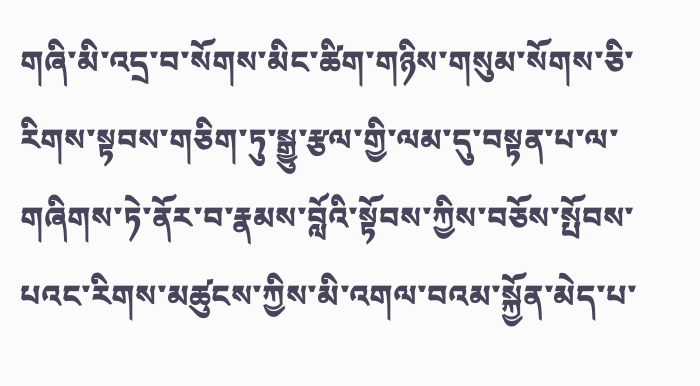གཞི་མི་འདྲ་བ་སོགས་མིང་ཚིག་གཉིས་གསུམ་སོགས་ཅི་རིགས་སྟབས་གཅིག་ཏུ་སྒྱུ་རྩལ་གྱི་ལམ་དུ་བསྟན་པ་ལ་གཞིགས་ཏེ་ནོར་བ་རྣམས་བློའི་སྟོབས་ཀྱིས་བཅོས་སྤོབས་པའང་རིགས་མཚུངས་ཀྱིས་མི་འགལ་བའམ་སྐྱོན་མེད་པ་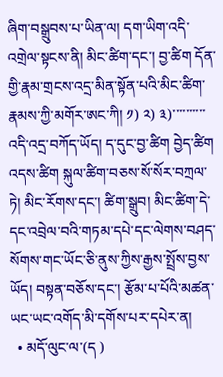ཞིག་བསྒྲུབས་པ་ཡིན་ལ། དག་ཡིག་འདི་འགྲེལ་སྟངས་ནི། མིང་ཚིག་དང་། བྱ་ཚིག དོན་གྱི་རྣམ་གྲངས་འདྲ་མིན་སྟོན་པའི་མིང་ཚིག་རྣམས་ཀྱི་མགོར་ཨང་ཀི། ༡) ༢) ༣)་་་་་་་་་་ འདི་འདྲ་བཀོད་ཡོད། ད་དུང་བྱ་ཚིག བྱེད་ཚིག འདས་ཚིག སྐུལ་ཚིག་བཅས་སོ་སོར་བཀྲལ་ཏེ། མིང་རོགས་དང་། ཚིག་སྒྲུབ། མིང་ཚིག་དེ་དང་འབྲེལ་བའི་གཏམ་དཔེ་དང་ལེགས་བཤད་སོགས་གང་ཡོང་ཅི་ནུས་ཀྱིས་རྒྱས་སྤྲོས་བྱས་ཡོད། བསྟན་བཅོས་དང་། རྩོམ་པ་པོའི་མཚན་ཡང་ཡང་འགོད་མི་དགོས་པར་དཔེར་ན།
  • མདོ་ལུང་ལ་(ད )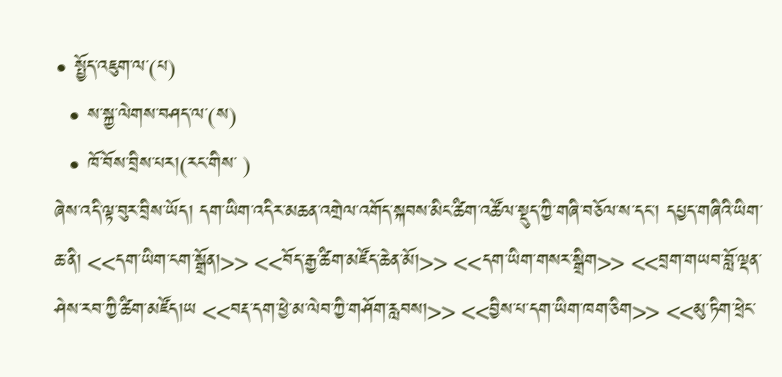• སྤྱོད་འཇུག་ལ་(པ)
  • ས་སྐྱ་ལེགས་བཤད་ལ་(ས)
  • ཁོ་བོས་བྲིས་པར།(རང་གིས་ )
ཞེས་འདི་ལྟ་བུར་བྲིས་ཡོད། དག་ཡིག་འདིར་མཆན་འགྲེལ་འགོད་སྐབས་མིང་ཚིག་འཚོལ་སྡུད་ཀྱི་གཞི་བཅོལ་ས་དང་། དཔྱད་གཞིའི་ཡིག་ཆ་ནི། <<དག་ཡིག་ངག་སྒྲོན།>> <<བོད་རྒྱ་ཚིག་མཛོད་ཆེན་མོ།>> <<དག་ཡིག་གསར་སྒྲིག>> <<བྲག་གཡབ་བློ་ལྡན་ཤེས་རབ་ཀྱི་ཚིག་མཛོད།ཡ <<བརྡ་དག་ཕྱེ་མ་ལེབ་ཀྱི་གཤོག་རླབས།>> <<བྱིས་པ་དག་ཡིག་ཁག་ཅིག>> <<མུ་ཏིག་ཕྲེང་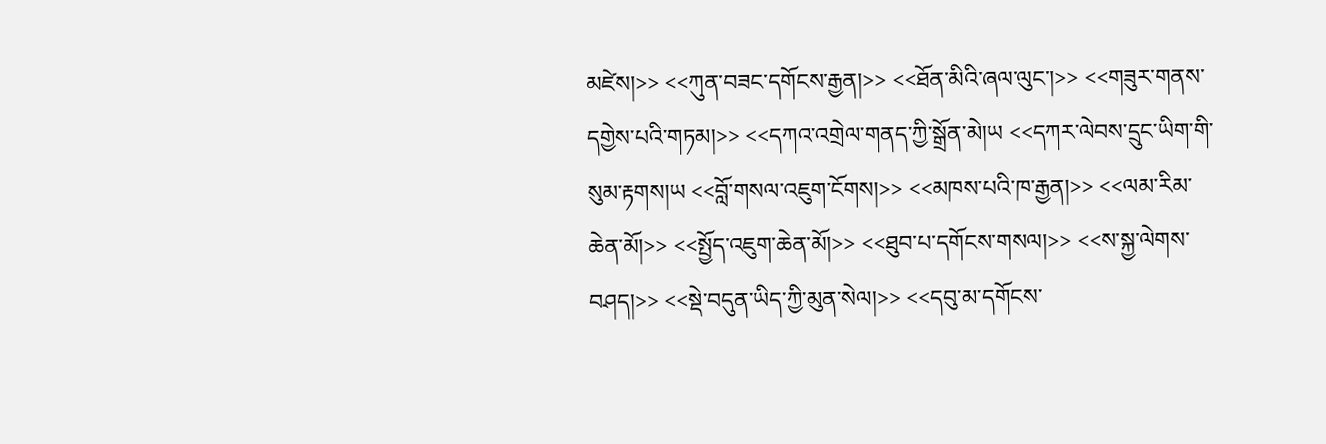མཛེས།>> <<ཀུན་བཟང་དགོངས་རྒྱན།>> <<ཐོན་མིའི་ཞལ་ལུང་།>> <<གཟུར་གནས་དགྱེས་པའི་གཏམ།>> <<དཀའ་འགྲེལ་གནད་ཀྱི་སྒྲོན་མེ།ཡ <<དཀར་ལེབས་དྲུང་ཡིག་གི་སུམ་རྟགས།ཡ <<བློ་གསལ་འཇུག་ངོགས།>> <<མཁས་པའི་ཁ་རྒྱན།>> <<ལམ་རིམ་ཆེན་མོ།>> <<སྤྱོད་འཇུག་ཆེན་མོ།>> <<ཐུབ་པ་དགོངས་གསལ།>> <<ས་སྐྱ་ལེགས་བཤད།>> <<སྡེ་བདུན་ཡིད་ཀྱི་མུན་སེལ།>> <<དབུ་མ་དགོངས་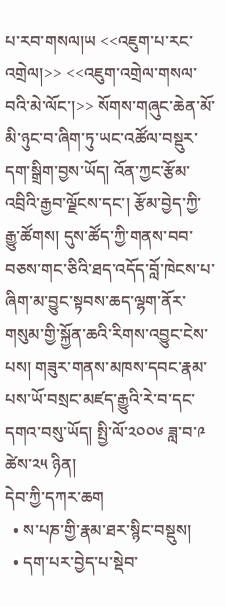པ་རབ་གསལ།ཡ <<འཇུག་པ་རང་འགྲེལ།>> <<འཇུག་འགྲེལ་གསལ་བའི་མེ་ལོང་།>> སོགས་གཞུང་ཆེན་མོ་མི་ཉུང་བ་ཞིག་ཏུ་ཡང་འཚོལ་བསྡུར་དག་སྒྲིག་བྱས་ཡོད། འོན་ཀྱང་རྩོམ་འབྲིའི་རྒྱབ་ལྗོངས་དང་། རྩོམ་བྱེད་ཀྱི་རྒྱུ་ཚོགས། དུས་ཚོད་ཀྱི་གནས་བབ་བཅས་གང་ཅིའི་ཐད་འདོད་བློ་ཁེངས་པ་ཞིག་མ་བྱུང་སྟབས་ཆད་ལྷག་ནོར་གསུམ་གྱི་སྐྱོན་ཆའི་རིགས་འབྱུང་ངེས་པས། གཟུར་གནས་མཁས་དབང་རྣམ་པས་ཡོ་བསྲང་མཛད་རྒྱུའི་རེ་བ་དང་དགའ་བསུ་ཡོད། སྤྱི་ལོ་༢༠༠༦ ཟླ་བ་༩ ཚེས་༢༥ ཉིན།
དེབ་ཀྱི་དཀར་ཆག
  • ས་པཎ་གྱི་རྣམ་ཐར་སྙིང་བསྡུས།
  • དག་པར་བྱེད་པ་སྡེབ་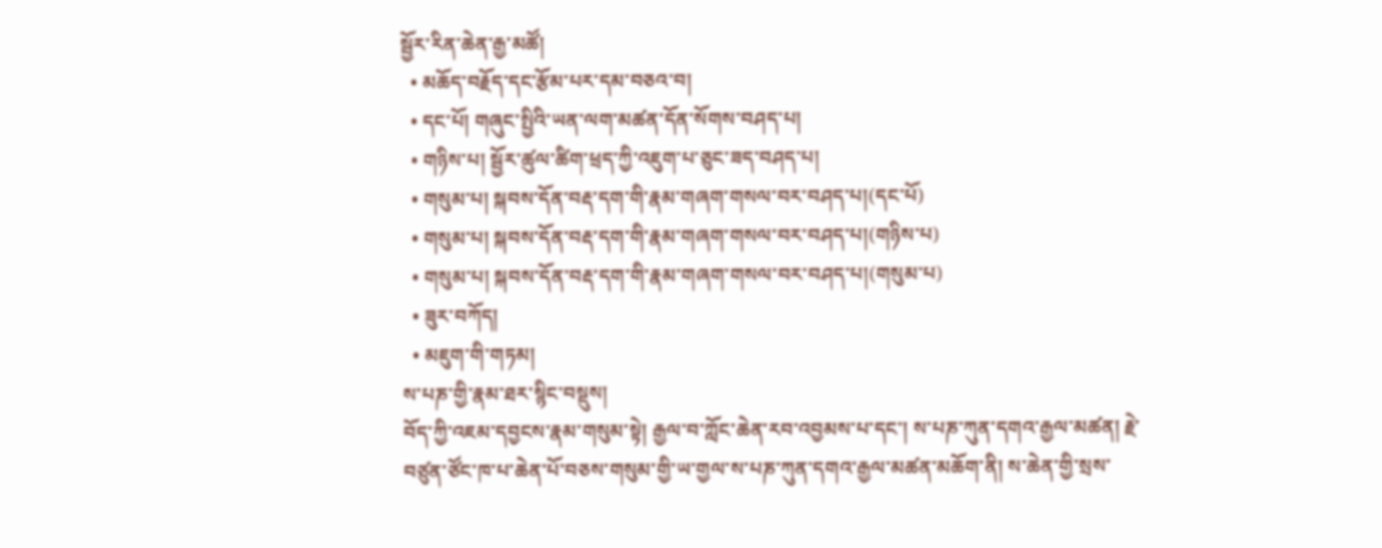སྦྱོར་རིན་ཆེན་རྒྱ་མཚོ།
  • མཆོད་བརྗོད་དང་རྩོམ་པར་དམ་བཅའ་བ།
  • དང་པོ། གཞུང་སྤྱིའི་ཡན་ལག་མཚན་དོན་སོགས་བཤད་པ།
  • གཉིས་པ། སྦྱོར་ཚུལ་ཚིག་ཕྲད་ཀྱི་འཇུག་པ་ཅུང་ཟད་བཤད་པ།
  • གསུམ་པ། སྐབས་དོན་བརྡ་དག་གི་རྣམ་གཞག་གསལ་བར་བཤད་པ།(དང་པོ)
  • གསུམ་པ། སྐབས་དོན་བརྡ་དག་གི་རྣམ་གཞག་གསལ་བར་བཤད་པ།(གཉིས་པ)
  • གསུམ་པ། སྐབས་དོན་བརྡ་དག་གི་རྣམ་གཞག་གསལ་བར་བཤད་པ།(གསུམ་པ)
  • ཟུར་བཀོད།
  • མཇུག་གི་གཏམ།
ས་པཎ་གྱི་རྣམ་ཐར་སྙིང་བསྡུས།
བོད་ཀྱི་འཇམ་དབྱངས་རྣམ་གསུམ་སྟེ། རྒྱལ་བ་ཀློང་ཆེན་རབ་འབྱམས་པ་དང་། ས་པཎ་ཀུན་དགའ་རྒྱལ་མཚན། རྗེ་བཙུན་ཙོང་ཁ་པ་ཆེན་པོ་བཅས་གསུམ་གྱི་ཡ་གྱལ་ས་པཎ་ཀུན་དགའ་རྒྱལ་མཚན་མཆོག་ནི། ས་ཆེན་གྱི་སྲས་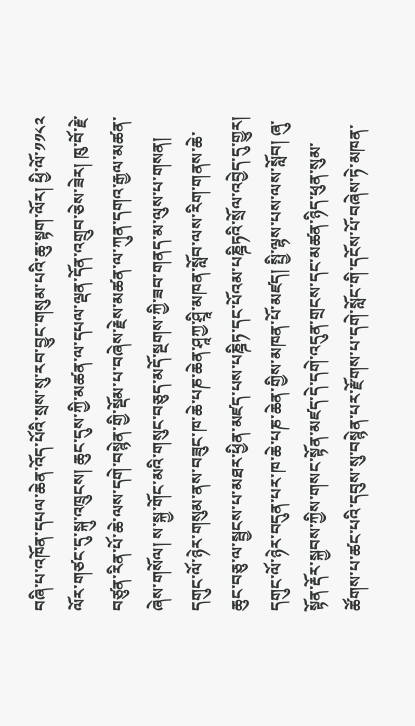བཞི་པ་འཁོན་དཔལ་ཆེན་འོད་པོའི་སྲས་སུ་རབ་བྱུང་གསུམ་པའི་ཆུ་སྟག་ལོར། ཕྱི་ལོ་༡༡༨༢ ལོར་གཙང་དུ་སྐུ་འཁྲུངས། ཆུང་དུས་ཀྱི་མཚན་ལ་དཔལ་ལྡན་དོན་འགྲུབ་ཅེས་ཟེར། ཁུ་བོ་རྗེ་བཙུན་རིན་པོ་ཆེ་ལས་དགེ་བསྙེན་གྱི་སྡོམ་པ་བཞེས་རྗེས་མཚན་ལ་ཀུན་དགའ་རྒྱལ་མཚན་ཞེས་གསོལ། ས་སྐྱ་གོང་མའི་གསུང་བཅུད་མདོ་སྔགས་ཀྱི་ཟབ་གནད་མ་ལུས་པ་གསན། དགུང་ལོ་ཉེར་གསུམ་ནས་བཟུང་ཁ་ཆེ་པཎ་ཆེན་ཤཱཀྱ་ཤྲཱི་མཁན་སློབ་ལས་རིག་གནས་ཆེ་ཆུང་བཅུ་ལ་སྦྱངས་པ་མཐར་ཕྱིན་མཛད་པས་པཎྜིཏ་དང་པོའམ་པཎྜིཏའི་སྲོལ་འབྱེད་དུ་གྱུར། དགུང་ལོ་ཉེར་བདུན་པར་ཁ་ཆེ་པཎ་ཆེན་གྱིས་མཁན་པོ་མཛད། སྤྱི་ལྷས་པས་ལས་སློབ། ཞུ་སྟོན་རྡོར་སྐྱབས་ཀྱིས་གསང་སྟོན་མཛད་དེ་དགེ་འདུན་གྲངས་དང་མཚན་ཉིད་ཕུན་སུམ་ཚོགས་པ་ཚང་པའི་དབུས་སུ་བསྙེན་པར་རྫོགས་པ་དགེ་སློང་གི་དངོས་པོ་བཞེས་ཏེ་མཁན་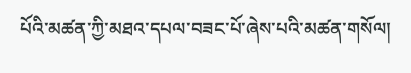པོའི་མཚན་ཀྱི་མཐའ་དཔལ་བཟང་པོ་ཞེས་པའི་མཚན་གསོལ།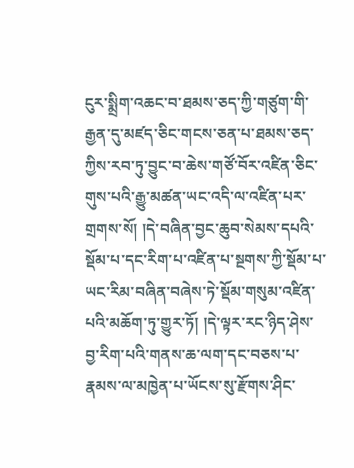ངུར་སྨྲིག་འཆང་བ་ཐམས་ཅད་ཀྱི་གཙུག་གི་རྒྱན་དུ་མཛད་ཅིང་གངས་ཅན་པ་ཐམས་ཅད་ཀྱིས་རབ་ཏུ་བྱུང་བ་ཆེས་གཙོ་བོར་འཛིན་ཅིང་གུས་པའི་རྒྱུ་མཚན་ཡང་འདི་ལ་འཛིན་པར་གྲགས་སོ། །དེ་བཞིན་བྱང་ཆུབ་སེམས་དཔའི་སྡོམ་པ་དང་རིག་པ་འཛིན་པ་སྔགས་ཀྱི་སྡོམ་པ་ཡང་རིམ་བཞིན་བཞེས་ཏེ་སྡོམ་གསུམ་འཛིན་པའི་མཆོག་ཏུ་གྱུར་ཏོ། །དེ་ལྟར་རང་ཉིད་ཤེས་བྱ་རིག་པའི་གནས་ཆ་ལག་དང་བཅས་པ་རྣམས་ལ་མཁྱེན་པ་ཡོངས་སུ་རྫོགས་ཤིང་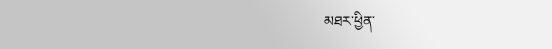མཐར་ཕྱིན་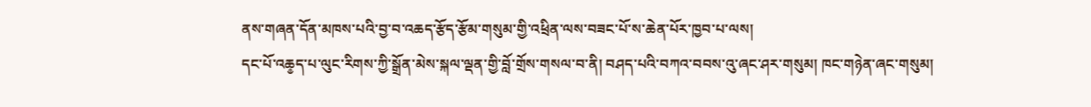ནས་གཞན་དོན་མཁས་པའི་བྱ་བ་འཆད་རྩོད་རྩོམ་གསུམ་གྱི་འཕྲིན་ལས་བཟང་པོ་ས་ཆེན་པོར་ཁྱབ་པ་ལས།
དང་པོ་འཆ༵ད་པ་ལུང་རིགས་ཀྱི་སྒྲོན་མེས་སྐལ་ལྡན་གྱི་བློ་གྲོས་གསལ་བ་ནི། བཤད་པའི་བཀའ་བབས་འུ་ཞང་ཤར་གསུམ། ཁང་གཉེན་ཞང་གསུམ།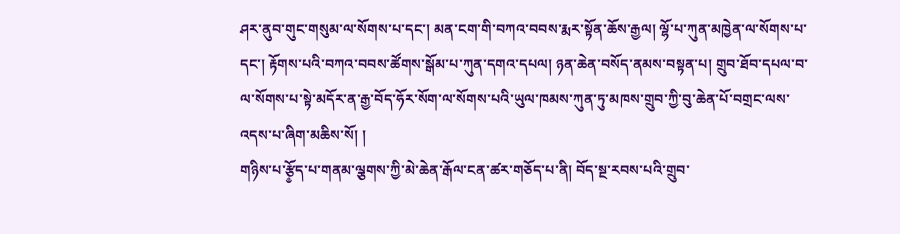ཤར་ནུབ་གུང་གསུམ་ལ་སོགས་པ་དང་། མན་ངག་གི་བཀའ་བབས་རྨར་སྟོན་ཆོས་རྒྱལ། ལྷོ་པ་ཀུན་མཁྱེན་ལ་སོགས་པ་དང་། རྟོགས་པའི་བཀའ་བབས་ཚོགས་སྒོམ་པ་ཀུན་དགའ་དཔལ། ཉན་ཆེན་བསོད་ནམས་བསྟན་པ། གྲུབ་ཐོབ་དཔལ་བ་ལ་སོགས་པ་སྟེ་མདོར་ན་རྒྱ་བོད་ཧོར་སོག་ལ་སོགས་པའི་ཡུལ་ཁམས་ཀུན་ཏུ་མཁས་གྲུབ་ཀྱི་བུ་ཆེན་པོ་བགྲང་ལས་འདས་པ་ཞིག་མཆིས་སོ། །
གཉིས་པ་རྩོ༵ད་པ་གནམ་ལྕགས་ཀྱི་མེ་ཆེན་རྒོལ་ངན་ཚར་གཅོད་པ་ནི། བོད་སྔ་རབས་པའི་གྲུབ་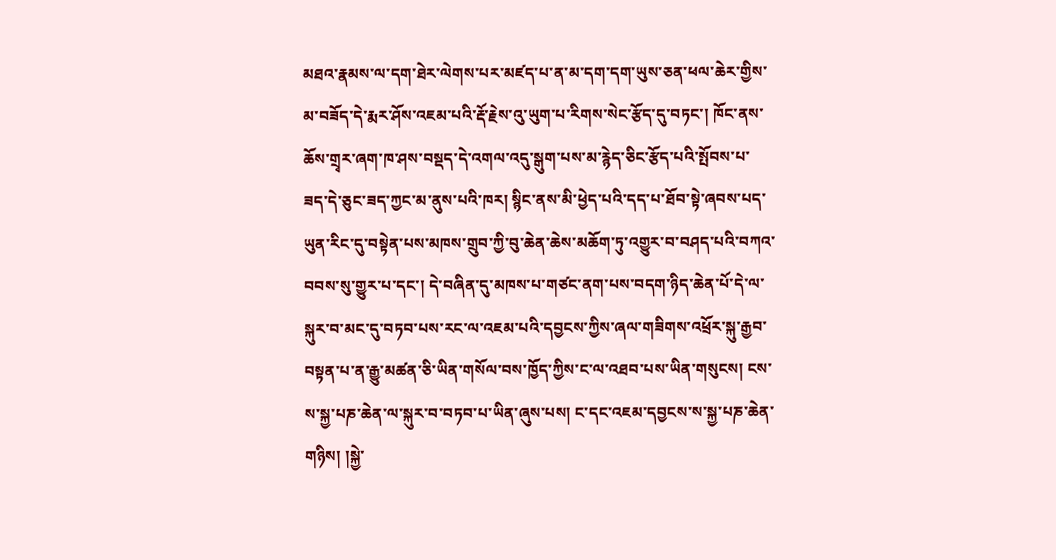མཐའ་རྣམས་ལ་དག་ཐེར་ལེགས་པར་མཛད་པ་ན་མ་དག་དག་ཡུས་ཅན་ཕལ་ཆེར་གྱིས་མ་བཟོད་དེ་རྨར་ཤོས་འཇམ་པའི་རྡོ་རྗེས་འུ་ཡུག་པ་རིགས་སེང་རྩོད་དུ་བཏང་། ཁོང་ནས་ཆོས་གྲྭར་ཞག་ཁ་ཤས་བསྡད་དེ་འགལ་འདུ་སྒུག་པས་མ་རྙེད་ཅིང་རྩོད་པའི་སྤོབས་པ་ཟད་དེ་ཅུང་ཟད་ཀྱང་མ་ནུས་པའི་ཁར། སྙིང་ནས་མི་ཕྱེད་པའི་དད་པ་ཐོབ་སྟེ་ཞབས་པད་ཡུན་རིང་དུ་བསྟེན་པས་མཁས་གྲུབ་ཀྱི་བུ་ཆེན་ཆེས་མཆོག་ཏུ་འགྱུར་བ་བཤད་པའི་བཀའ་བབས་སུ་གྱུར་པ་དང་། དེ་བཞིན་དུ་མཁས་པ་གཙང་ནག་པས་བདག་ཉིད་ཆེན་པོ་དེ་ལ་སྐུར་བ་མང་དུ་བཏབ་པས་རང་ལ་འཇམ་པའི་དབྱངས་ཀྱིས་ཞལ་གཟིགས་འཕྲོར་སྐུ་རྒྱབ་བསྟན་པ་ན་རྒྱུ་མཚན་ཅི་ཡིན་གསོལ་བས་ཁྱོད་ཀྱིས་ང་ལ་འཐབ་པས་ཡིན་གསུངས། ངས་ས་སྐྱ་པཎ་ཆེན་ལ་སྐུར་བ་བཏབ་པ་ཡིན་ཞུས་པས། ང་དང་འཇམ་དབྱངས་ས་སྐྱ་པཎ་ཆེན་གཉིས། །སྐྱེ་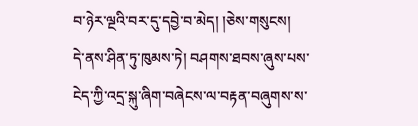བ་ཉེར་ལྔའི་བར་དུ་དབྱེ་བ་མེད། །ཅེས་གསུངས།
དེ་ནས་ཤིན་ཏུ་ཁུམས་ཏེ། བཤགས་ཐབས་ཞུས་པས་ངེད་ཀྱི་འདྲ་སྐུ་ཞིག་བཞེངས་ལ་བརྟན་བཞུགས་ས་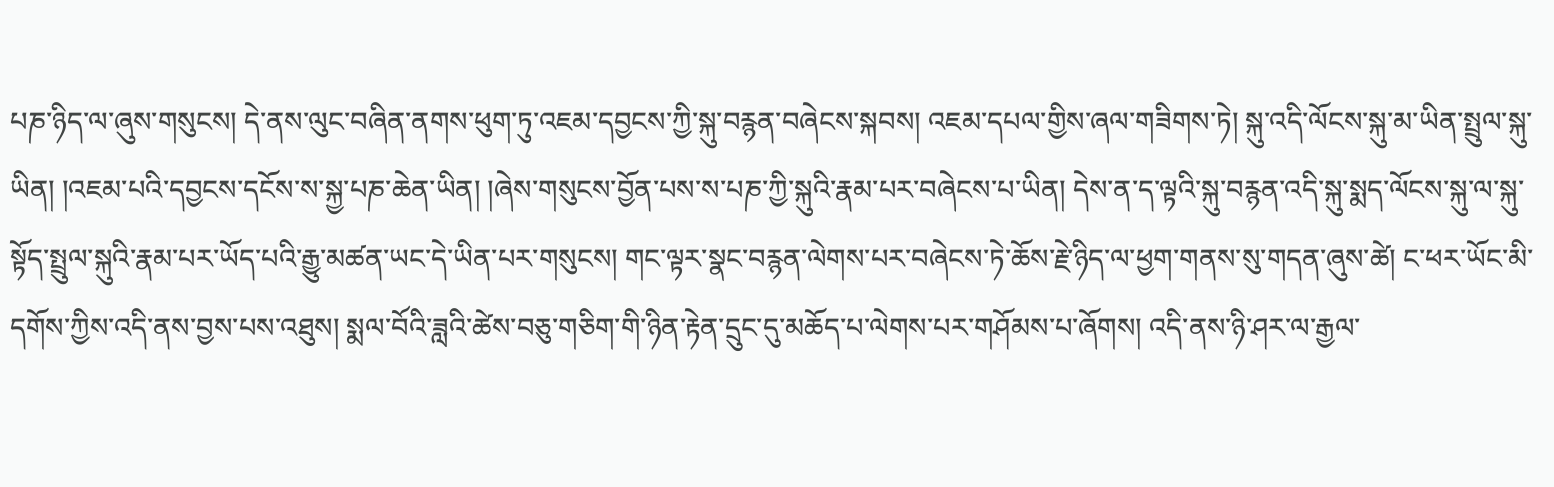པཎ་ཉིད་ལ་ཞུས་གསུངས། དེ་ནས་ལུང་བཞིན་ནགས་ཕུག་ཏུ་འཇམ་དབྱངས་ཀྱི་སྐུ་བརྙན་བཞེངས་སྐབས། འཇམ་དཔལ་གྱིས་ཞལ་གཟིགས་ཏེ། སྐུ་འདི་ལོངས་སྐུ་མ་ཡིན་སྤྲུལ་སྐུ་ཡིན། །འཇམ་པའི་དབྱངས་དངོས་ས་སྐྱ་པཎ་ཆེན་ཡིན། །ཞེས་གསུངས་བྱོན་པས་ས་པཎ་ཀྱི་སྐུའི་རྣམ་པར་བཞེངས་པ་ཡིན། དེས་ན་ད་ལྟའི་སྐུ་བརྙན་འདི་སྐུ་སྨད་ལོངས་སྐུ་ལ་སྐུ་སྟོད་སྤྲུལ་སྐུའི་རྣམ་པར་ཡོད་པའི་རྒྱུ་མཚན་ཡང་དེ་ཡིན་པར་གསུངས། གང་ལྟར་སྣང་བརྙན་ལེགས་པར་བཞེངས་ཏེ་ཆོས་རྗེ་ཉིད་ལ་ཕྱག་གནས་སུ་གདན་ཞུས་ཚེ། ང་ཕར་ཡོང་མི་དགོས་ཀྱིས་འདི་ནས་བྱས་པས་འཐུས། སྨལ་བོའི་ཟླའི་ཚེས་བཅུ་གཅིག་གི་ཉིན་རྟེན་དྲུང་དུ་མཆོད་པ་ལེགས་པར་གཤོམས་པ་ཞོགས། འདི་ནས་ཉི་ཤར་ལ་རྒྱལ་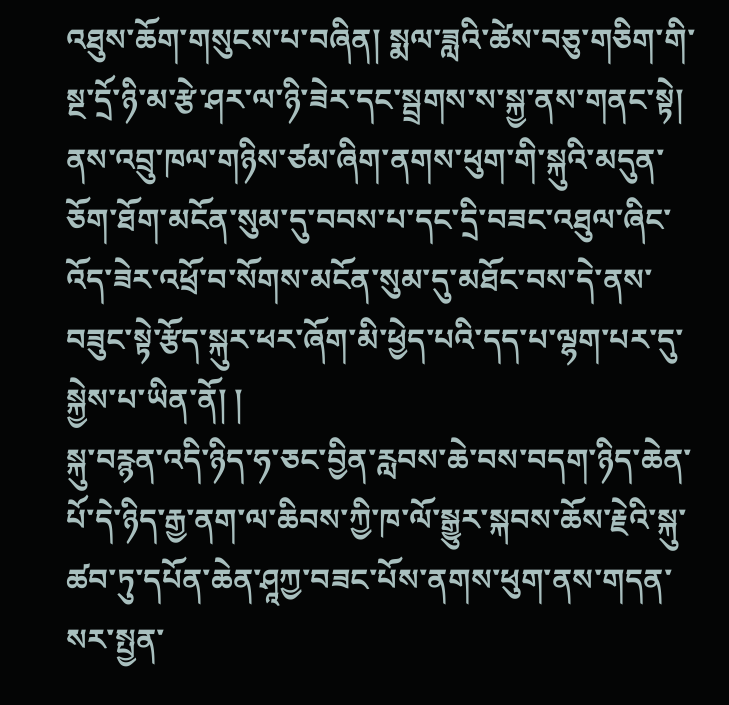འཐུས་ཆོག་གསུངས་པ་བཞིན། སྨལ་ཟླའི་ཚེས་བཅུ་གཅིག་གི་སྔ་དྲོ་ཉི་མ་རྩེ་ཤར་ལ་ཉི་ཟེར་དང་སྦྲགས་ས་སྐྱ་ནས་གནང་སྟེ། ནས་འབྲུ་ཁལ་གཉིས་ཙམ་ཞིག་ནགས་ཕུག་གི་སྐུའི་མདུན་ཅོག་ཐོག་མངོན་སུམ་དུ་བབས་པ་དང་དྲི་བཟང་འཐུལ་ཞིང་འོད་ཟེར་འཕྲོ་བ་སོགས་མངོན་སུམ་དུ་མཐོང་བས་དེ་ནས་བཟུང་སྟེ་རྩོད་སྐུར་ཕར་ཞོག་མི་ཕྱེད་པའི་དད་པ་ལྷག་པར་དུ་སྐྱེས་པ་ཡིན་ནོ། །
སྐུ་བརྙན་འདི་ཉིད་ཧ་ཅང་བྱིན་རླབས་ཆེ་བས་བདག་ཉིད་ཆེན་པོ་དེ་ཉིད་རྒྱ་ནག་ལ་ཆིབས་ཀྱི་ཁ་ལོ་སྒྱུར་སྐབས་ཆོས་རྗེའི་སྐུ་ཚབ་ཏུ་དཔོན་ཆེན་ཤཱཀྱ་བཟང་པོས་ནགས་ཕུག་ནས་གདན་སར་སྤྱན་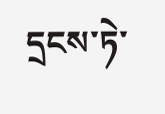དྲངས་ཏེ་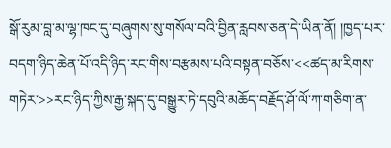སྒོ་རུམ་བླ་མ་ལྷ་ཁང་དུ་བཞུགས་སུ་གསོལ་བའི་བྱིན་རླབས་ཅན་དེ་ཡིན་ནོ། །ཁྱད་པར་བདག་ཉིད་ཆེན་པོ་འདི་ཉིད་རང་གིས་བརྩམས་པའི་བསྟན་བཅོས་<<ཚད་མ་རིགས་གཏེར་>>རང་ཉིད་ཀྱིས་རྒྱ་སྐད་དུ་བསྒྱུར་ཏེ་དབུའི་མཆོད་བརྗོད་ཤོ་ལོ་ཀ་གཅིག་ན་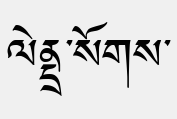ལེནྡྲ་སོགས་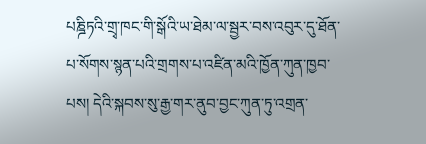པཎྜིཏའི་གྲྭ་ཁང་གི་སྒོའི་ཡ་ཐེམ་ལ་སྦྱར་བས་འབུར་དུ་ཐོན་པ་སོགས་སྙན་པའི་གྲགས་པ་འཛིན་མའི་ཁྱོན་ཀུན་ཁྱབ་པས། དེའི་སྐབས་སུ་རྒྱ་གར་ནུབ་བྱང་ཀུན་ཏུ་འགྲན་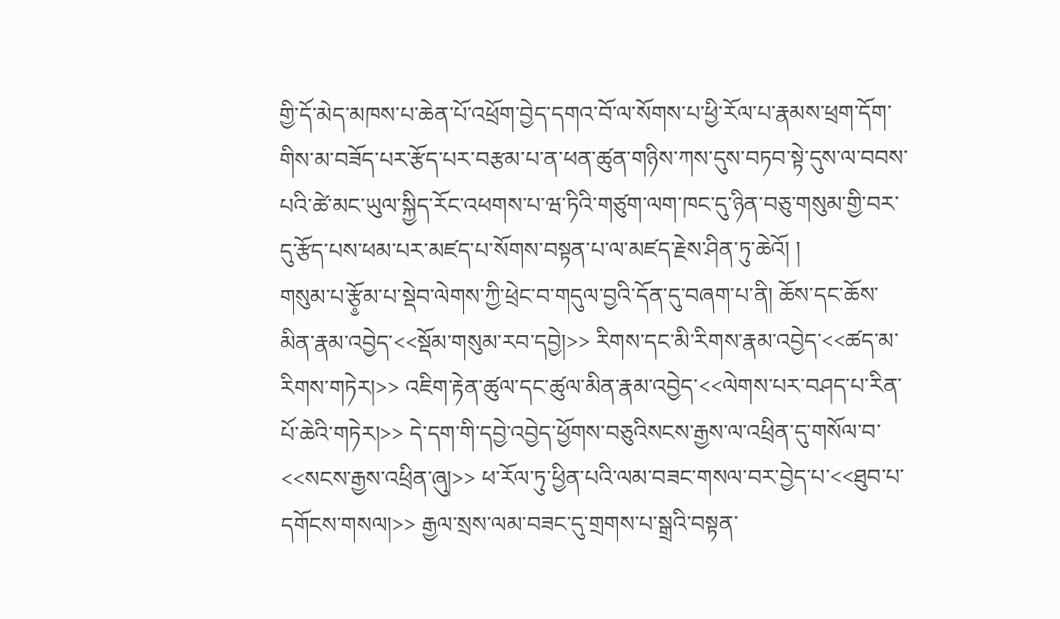གྱི་དོ་མེད་མཁས་པ་ཆེན་པོ་འཕྲོག་བྱེད་དགའ་བོ་ལ་སོགས་པ་ཕྱི་རོལ་པ་རྣམས་ཕྲག་དོག་གིས་མ་བཟོད་པར་རྩོད་པར་བརྩམ་པ་ན་ཕན་ཚུན་གཉིས་ཀས་དུས་བཏབ་སྟེ་དུས་ལ་བབས་པའི་ཚེ་མང་ཡུལ་སྐྱིད་རོང་འཕགས་པ་ཝ་ཏིའི་གཙུག་ལག་ཁང་དུ་ཉིན་བཅུ་གསུམ་གྱི་བར་དུ་རྩོད་པས་ཕམ་པར་མཛད་པ་སོགས་བསྟན་པ་ལ་མཛད་རྗེས་ཤིན་ཏུ་ཆེའོ། །
གསུམ་པ་རྩོ༵མ་པ་སྡེབ་ལེགས་ཀྱི་ཕྲེང་བ་གདུལ་བྱའི་དོན་དུ་བཞག་པ་ནི། ཆོས་དང་ཆོས་མིན་རྣམ་འབྱེད་<<སྡོམ་གསུམ་རབ་དབྱེ།>> རིགས་དང་མི་རིགས་རྣམ་འབྱེད་<<ཚད་མ་རིགས་གཏེར།>> འཇིག་རྟེན་ཚུལ་དང་ཚུལ་མིན་རྣམ་འབྱེད་<<ལེགས་པར་བཤད་པ་རིན་པོ་ཆེའི་གཏེར།>> དེ་དག་གི་དབྱེ་འབྱེད་ཕྱོགས་བཅུའིསངས་རྒྱས་ལ་འཕྲིན་དུ་གསོལ་བ་<<སངས་རྒྱས་འཕྲིན་ཞུ།>> ཕ་རོལ་ཏུ་ཕྱིན་པའི་ལམ་བཟང་གསལ་བར་བྱེད་པ་<<ཐུབ་པ་དགོངས་གསལ།>> རྒྱལ་སྲས་ལམ་བཟང་དུ་གྲགས་པ་སྒྲའི་བསྟན་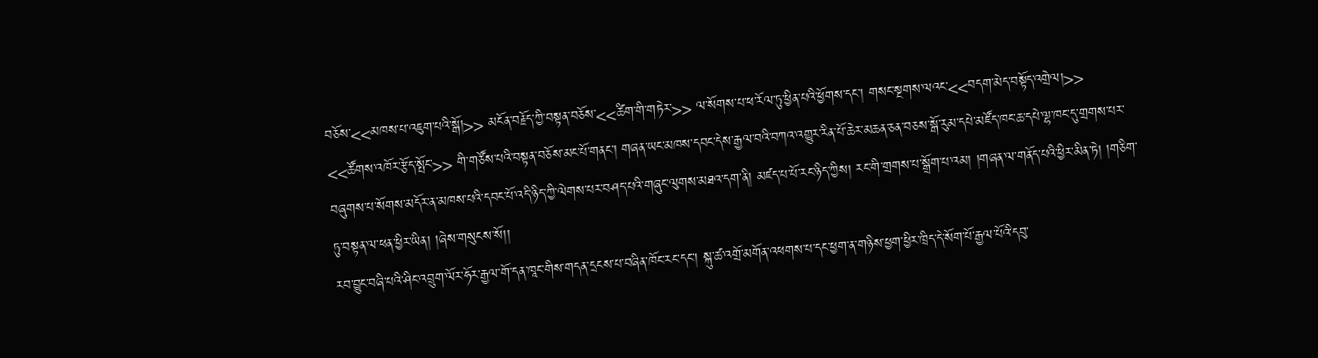བཅོས་<<མཁས་པ་འཇུག་པའི་སྒོ།>> མངོན་བརྗོད་ཀྱི་བསྟན་བཅོས་<<ཚིག་གི་གཏེར་>> ལ་སོགས་པ་ཕ་རོལ་ཏུ་ཕྱིན་པའི་ཕྱོགས་དང་། གསང་སྔགས་ལའང་<<བདག་མེད་བསྟོད་འགྲེལ།>> <<ཚོགས་འཁོར་རྩོད་སྤོང་>> གི་གཙོས་པའི་བསྟན་བཅོས་མང་པོ་གནང་། གཞན་ཡང་མཁས་དབང་དེས་རྒྱལ་བའི་བཀའ་འགྱུར་རིན་པོ་ཆེར་མཆན་ཅན་བཅས་སྒོ་རུམ་དཔེ་མཛོད་ཁང་ཆ་དཔེ་ལྷ་ཁང་དུ་གྲགས་པར་བཞུགས་པ་སོགས་མདོར་ན་མཁས་པའི་དབང་པོ་འདི་ཉིད་ཀྱི་ལེགས་པར་བཤད་པའི་གཞུང་ལུགས་མཐའ་དག་ནི། མཛད་པ་པོ་རང་ཉིད་ཀྱིས། རང་གི་གྲགས་པ་སྒྲོག་པ་འམ། །གཞན་ལ་གནོད་པའི་ཕྱིར་མིན་ཏེ། །གཅིག་ཏུ་བསྟན་ལ་ཕན་ཕྱིར་ཡིན། །ཞེས་གསུངས་སོ།།
རབ་བྱུང་བཞི་པའི་ཤིང་འབྲུག་ལོར་ཧོར་རྒྱལ་གོ་དན་ཁཱང་གིས་གདན་དྲངས་པ་བཞིན་ཁོང་རང་དང་། སྐུ་ཚ་འགྲོ་མགོན་འཕགས་པ་དང་ཕྱག་ན་གཉིས་ཕྱག་ཕྱིར་ཁྲིད་དེ་སོག་པོ་རྒྱལ་པོའི་དབུ་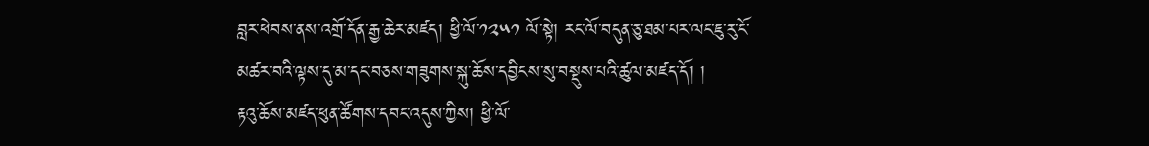བླར་ཕེབས་ནས་འགྲོ་དོན་རྒྱ་ཆེར་མཛད། ཕྱི་ལོ་༡༢༥༡ ལོ་སྟེ། རང་ལོ་བདུན་ཅུ་ཐམ་པར་ལང་ཇུ་རུ་ངོ་མཚར་བའི་ལྟས་དུ་མ་དང་བཅས་གཟུགས་སྐུ་ཆོས་དབྱིངས་སུ་བསྡུས་པའི་ཚུལ་མཛད་དོ། །
རྟའུ་ཆོས་མཛད་ཕུན་ཚོགས་དབང་འདུས་ཀྱིས། ཕྱི་ལོ་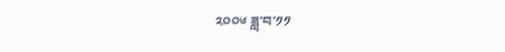༢༠༠༦ ཟླ་བ་༡༡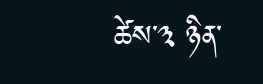ཚེས་༣ ཉིན་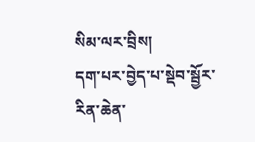སིམ་ལར་བྲིས།
དག་པར་བྱེད་པ་སྡེབ་སྦྱོར་རིན་ཆེན་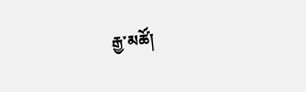རྒྱ་མཚོ།